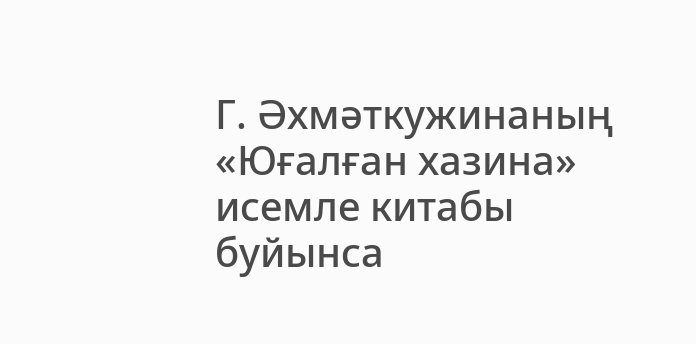Г. Әхмәткужинаның «Юғалған хазина» исемле китабы буйынса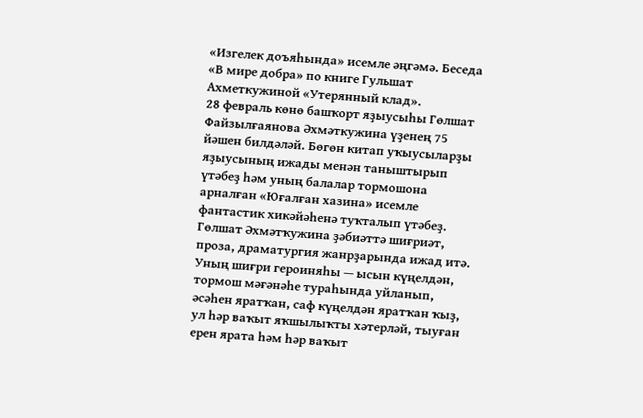«Изгелек доъяһында» исемле әңгәмә. Беседа «В мире добра» по книге Гульшат Ахметкужиной «Утерянный клад».
28 февраль көнө башҡорт яҙыусыһы Гөлшат Файзылғаянова Әхмәткужина үҙенең 75 йәшен билдәләй. Бөгөн китап уҡыусыларҙы яҙыусының ижады менән таныштырып үтәбеҙ һәм уның балалар тормошона арналған «Юғалған хазина» исемле фантастик хикәйәһенә туҡталып үтәбеҙ.
Гөлшат Әхмәтҡужина ҙәбиәттә шиғриәт, проза, драматургия жанрҙарында ижад итә. Уның шиғри героиняһы — ысын күңелдән, тормош мәғәнәһе тураһында уйланып, әсәһен яратҡан, саф күңелдән яратҡан ҡыҙ, ул һәр ваҡыт яҡшылыҡты хәтерләй, тыуған ерен ярата һәм һәр ваҡыт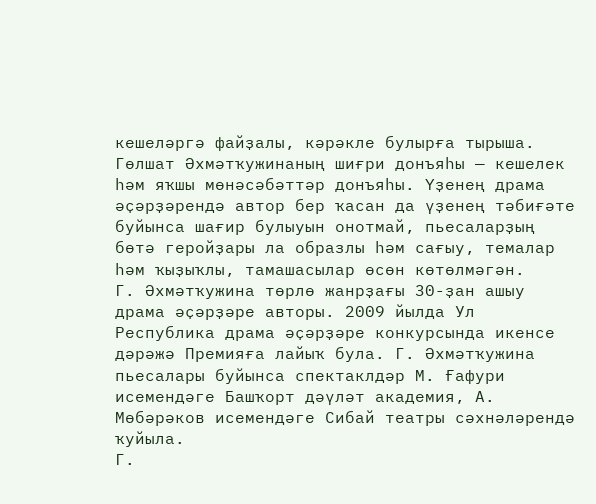кешеләргә файҙалы, кәрәкле булырға тырыша. Гөлшат Әхмәтҡужинаның шиғри донъяһы — кешелек һәм яҡшы мөнәсәбәттәр донъяһы. Үҙенең драма әҫәрҙәрендә автор бер ҡасан да үҙенең тәбиғәте буйынса шағир булыуын онотмай, пьесаларҙың бөтә геройҙары ла образлы һәм сағыу, темалар һәм ҡыҙыҡлы, тамашасылар өсөн көтөлмәгән.
Г. Әхмәтҡужина төрлө жанрҙағы 30-ҙан ашыу драма әҫәрҙәре авторы. 2009 йылда Ул Республика драма әҫәрҙәре конкурсында икенсе дәрәжә Премияға лайыҡ була. Г. Әхмәтҡужина пьесалары буйынса спектаклдәр М. Ғафури исемендәге Башҡорт дәүләт академия, А. Мөбәрәков исемендәге Сибай театры сәхнәләрендә ҡуйыла.
Г.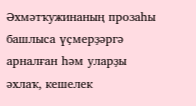Әхмәтҡужинаның прозаһы башлыса үҫмерҙәргә арналған һәм уларҙы әхлаҡ, кешелек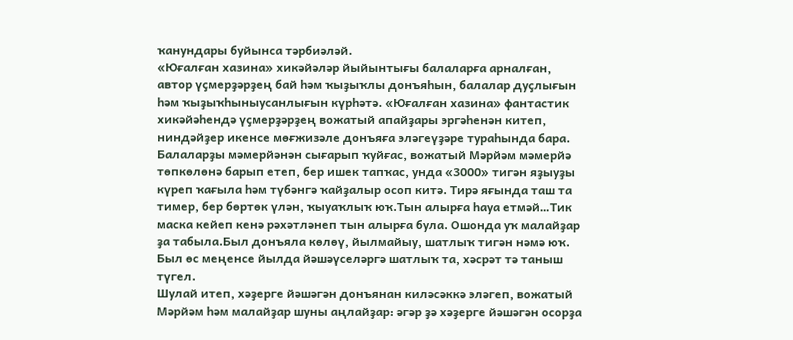ҡанундары буйынса тәрбиәләй.
«Юғалған хазина» хикәйәләр йыйынтығы балаларға арналған, автор үҫмерҙәрҙең бай һәм ҡыҙыҡлы донъяһын, балалар дуҫлығын һәм ҡыҙыҡһыныусанлығын күрһәтә. «Юғалған хазина» фантастик хикәйәһендә үҫмерҙәрҙең вожатый апайҙары эргәһенән китеп, ниндәйҙер икенсе мөғжизәле донъяға эләгеүҙәре тураһында бара. Балаларҙы мәмерйәнән сығарып ҡуйғас, вожатый Мәрйәм мәмерйә төпкөлөнә барып етеп, бер ишек тапҡас, унда «3000» тигән яҙыуҙы күреп ҡағыла һәм түбәнгә ҡайҙалыр осоп китә. Тирә яғында таш та тимер, бер бөртөк үлән, ҡыуаҡлыҡ юҡ.Тын алырға һауа етмәй…Тик маска кейеп кенә рәхәтләнеп тын алырға була. Ошонда уҡ малайҙар ҙа табыла.Был донъяла көлөү, йылмайыу, шатлыҡ тигән нәмә юҡ.
Был өс меңенсе йылда йәшәүселәргә шатлыҡ та, хәсрәт тә таныш түгел.
Шулай итеп, хәҙерге йәшәгән донъянан киләсәккә эләгеп, вожатый Мәрйәм һәм малайҙар шуны аңлайҙар: әгәр ҙә хәҙерге йәшәгән осорҙа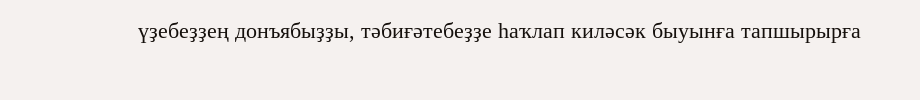үҙебеҙҙең донъябыҙҙы, тәбиғәтебеҙҙе һаҡлап киләсәк быуынға тапшырырға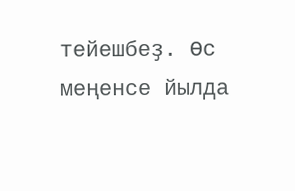тейешбеҙ. Өс меңенсе йылда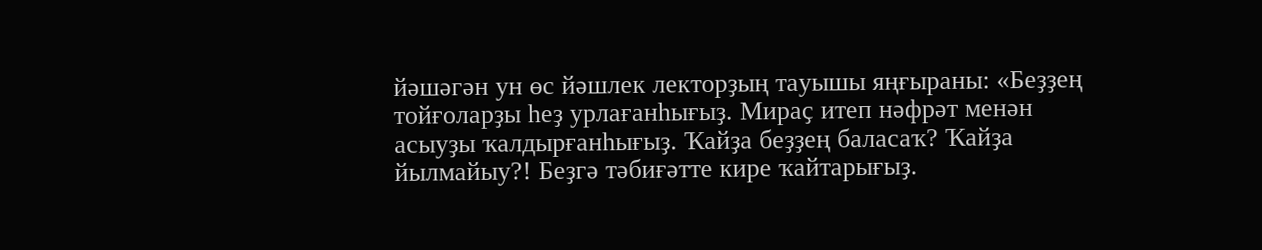йәшәгән ун өс йәшлек лекторҙың тауышы яңғыраны: «Беҙҙең тойғоларҙы һеҙ урлағанһығыҙ. Мираҫ итеп нәфрәт менән асыуҙы ҡалдырғанһығыҙ. Ҡайҙа беҙҙең баласаҡ? Ҡайҙа йылмайыу?! Беҙгә тәбиғәтте кире ҡайтарығыҙ.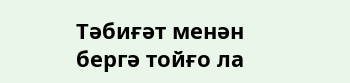Тәбиғәт менән бергә тойғо ла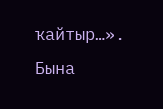ҡайтыр…».
Бына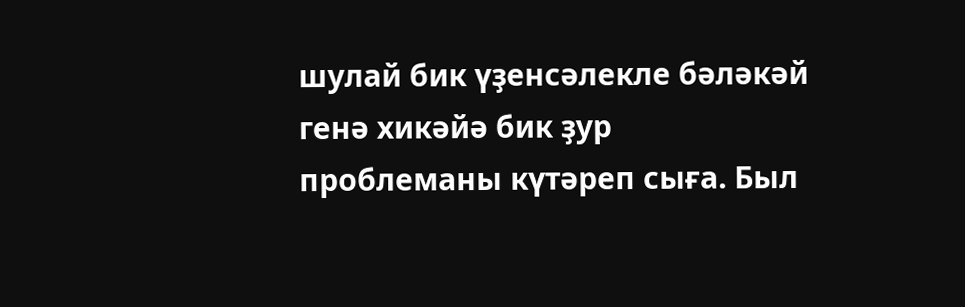шулай бик үҙенсәлекле бәләкәй генә хикәйә бик ҙур проблеманы күтәреп сыға. Был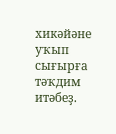хикәйәне уҡып сығырға тәҡдим итәбеҙ.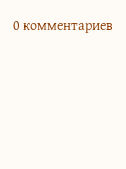0 комментариев